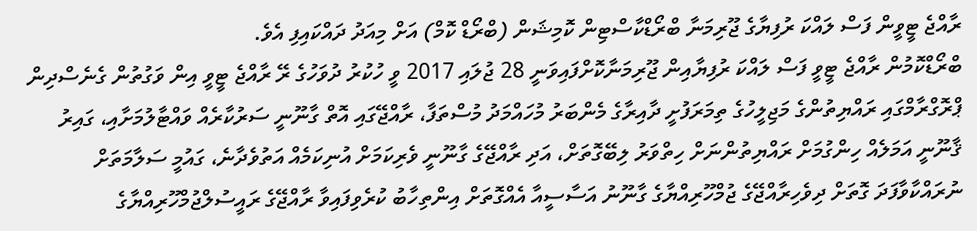ރާއްޖެ ޓީވީން ފަސް ލައްކަ ރުފިޔާގެ ޖޫރިމަނާ ބްރޯޑްކާސްޓިން ކޮމިޝަން (ބްރޯޑް ކޮމް) އަށް މިއަދު ދައްކައިފި އެވެ.
ބްރޯޑްކޮމުން ރާއްޖެ ޓީވީ ފަސް ލައްކަ ރުފިޔާއިން ޖޫރިމަނާކޮށްފައިވަނީ 28 ޖުލައި 2017 ވީ ހުކުރު ދުވަހުގެ ރޭ ރާއްޖެ ޓީވީ އިން ވަގުތުން ގެނެސްދިން ޕްރޮގްރާމްގައި ރައްޔިތުންގެ މަޖިލީހުގެ ތިމަރަފުށީ ދާއިރާގެ މެންބަރު މުހައްމަދު މުސްތަފާ، ރާއްޖޭގައި އޮތް ގާނޫނީ ސަރުކާރެއް ވައްޓާލުމަށާއި، ގައިރު ޤާނޫނީ އަމަލެއް ހިންގުމަށް ރައްޔިތުންނަށް ހިތްވަރު ލިބޭގޮތަށް، އަދި ރާއްޖޭގެ ގާނޫނީ ވެރިކަމަށް އުނިކަމެއް އަތުވެދާނެ، ގައުމީ ސަލާމަތަށް ނުރައްކާވާފަދަ ގޮތަށް ދިވެހިރާއްޖޭގެ ޖުމްހޫރިއްޔާގެ ގާނޫނު އަސާސީއާ އެއްގޮތަށް އިންތިހާބު ކުރެވިފައިވާ ރާއްޖޭގެ ރައީސުލްޖުމްހޫރިއްޔާގެ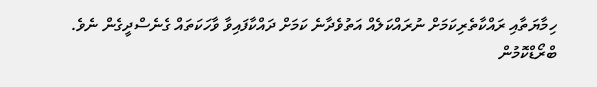ހިމާޔަތާއި ރައްކާތެރިކަމަށް ނުރައްކަލެއް އަތުވެދާނެ ކަމަށް ދައްކާފައިވާ ވާހަކަތައް ގެނެސްދީގެން ނެވެ.
ބްރޯޑްކޮމުން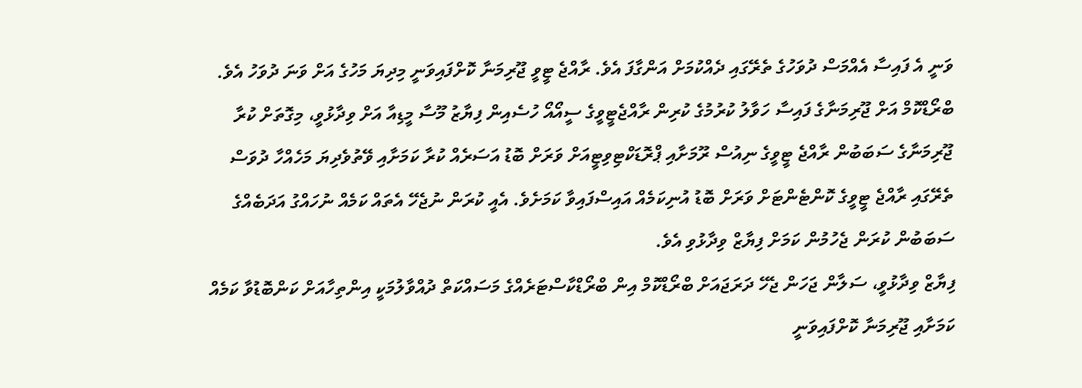ވަނީ އެ ފައިސާ އެއްމަސް ދުވަހުގެ ތެރޭގައި ދެއްކުމަށް އަންގާފަ އެވެ. ރާއްޖެ ޓީވީ ޖޫރިމަނާ ކޮށްފައިވަނީ މިދިޔަ މަހުގެ އަށް ވަނަ ދުވަހު އެވެ.
ބްރޯޑްކޮމް އަށް ޖޫރިމަނާގެ ފައިސާ ހަވާލު ކުރުމުގެ ކުރިން ރާއްޖެޓީވީގެ ސީއޯއޯ ހުސެއިން ފިޔާޒު މޫސާ މީޑިއާ އަށް ވިދާޅުވީ، މިގޮތަށް ކުރާ ޖޫރިމަނާގެ ސަބަބުން ރާއްޖެ ޓީވީގެ ނިއުސް ރޫމަށާއި ޕްރޮޑަކްޓިވިޓީއަށް ވަރަށް ބޮޑު އަސަރެއް ކުރާ ކަމަށާއި ވޭތުވެދިޔަ މަހެއްހާ ދުވަސް ތެރޭގައި ރާއްޖެ ޓީވީގެ ކޮންޓެންޓަށް ވަރަށް ބޮޑު އުނިކަމެއް އައިސްފައިވާ ކަމަށެވެ. އެއީ ކުރަން ނުޖެހޭ އެތައް ކަމެއް ނުހައްގު އަދަބެއްގެ ސަބަބުން ކުރަން ޖެހުމުން ކަމަށް ފިޔާޒް ވިދާޅުވި އެވެ.
ފިޔާޒް ވިދާޅުވީ، ސަލާން ޖަހަން ޖެހޭ ދަރަޖައަށް ބްރޯޑްކޮމް އިން ބްރޯޑްކާސްޓަރެއްގެ މަސައްކަތް ދުއްވާލުމަކީ އިންތިހާއަށް ކަންބޮޑުވާ ކަމެއް ކަމަށާއި ޖޫރިމަނާ ކޮށްފައިވަނީ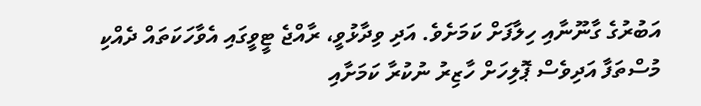އަބުރުގެ ގާނޫނާއި ހިލާފަށް ކަމަށެވެ. އަދި ވިދާޅުވީ، ރާއްޖެ ޓީވީގައި އެވާހަކަތައް ދެއްކި މުސްތަފާ އަދިވެސް ޕޮލިހަށް ހާޒިރު ނުކުރާ ކަމަށާއި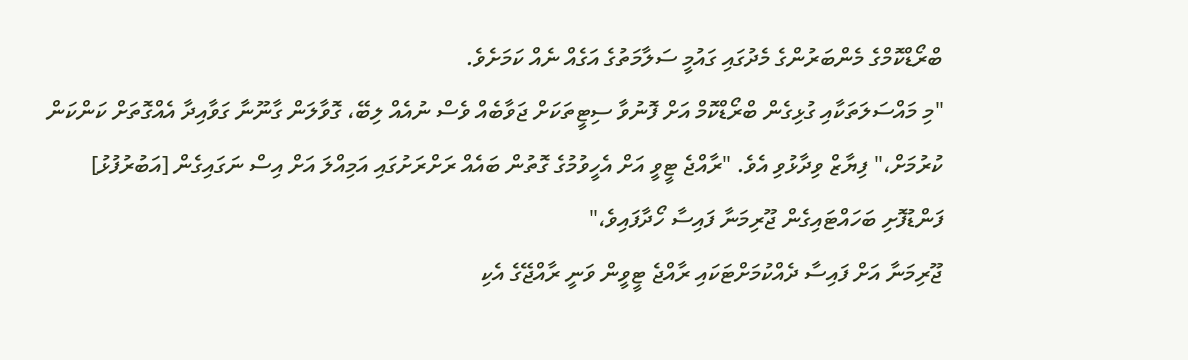ބްރޯޑްކޮމްގެ މެންބަރުންގެ މެދުގައި ގައުމީ ސަލާމަތުގެ އަގެއް ނެއް ކަމަށެވެ.
"މި މައްސަލަތަކާއި ގުޅިގެން ބްރޯޑްކޮމް އަށް ފޮނުވާ ސިޓީތަކަށް ޖަވާބެއް ވެސް ނުއެއް ލިބޭ، ގޮވާލަން ގާނޫނާ ގަވާއިދާ އެއްގޮތަށް ކަންކަން ކުރުމަށް،" ފިޔާޒް ވިދާޅުވި އެވެ. "ރާއްޖެ ޓީވީ އަށް އެހީވުމުގެ ގޮތުން ބައެއް ރަށްރަށުގައި އަމިއްލަ އަށް އިސް ނަގައިގެން [އަބުރުފުޅު] ފަންޑުފޮށި ބަހައްޓައިގެން ޖޫރިމަނާ ފައިސާ ހޯދާފައިވެ،"
ޖޫރިމަނާ އަށް ފައިސާ ދެއްކުމަށްޓަކައި ރާއްޖެ ޓީވީން ވަނީ ރާއްޖޭގެ އެކި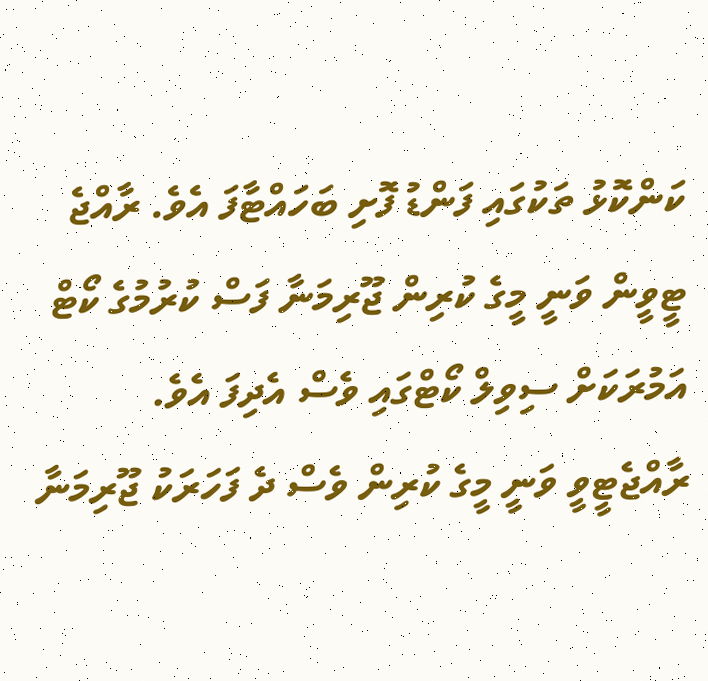ކަންކޮޅު ތަކުގައި ފަންޑު ފޮށި ބަހައްޓާފަ އެވެ. ރާއްޖެ ޓީވީން ވަނީ މީގެ ކުރިން ޖޫރިމަނާ ފަސް ކުރުމުގެ ކޯޓް އަމުރަކަށް ސިވިލް ކޯޓްގައި ވެސް އެދިފަ އެވެ.
ރާއްޖެޓީވީ ވަނީ މީގެ ކުރިން ވެސް ދެ ފަހަރަކު ޖޫރިމަނާ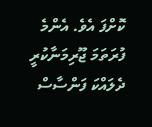ކޮށްފަ އެވެ. އެންމެ ފުރަތަމަ ޖޫރިމަނާކުރީ ދެލައްކަ ފަންސާސް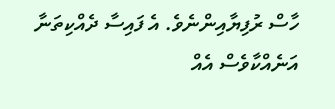ހާސް ރުފިޔާއިންނެވެ. އެ ފައިސާ ދެއްކިތަނާ އަނެއްކާވެސް އެއް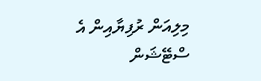މިލިއަން ރުފިޔާއިން އެ ސްޓޭޝަން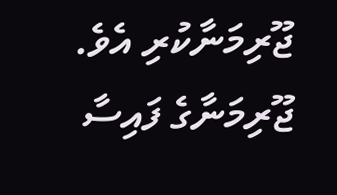ޖޫރިމަނާކުރި އެވެ. ޖޫރިމަނާގެ ފައިސާ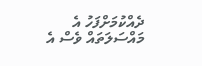ދެއްކުމަށްފަހު އެ މައްސަލަތައް ވެސް އެ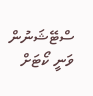ސްޓޭޝަނުން ވަނީ ކޯޓަށް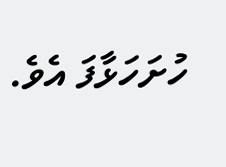ހުށަހަޅާފަ އެވެ.